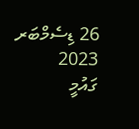26 ޑިސެމްބަރ 2023
ގައުމީ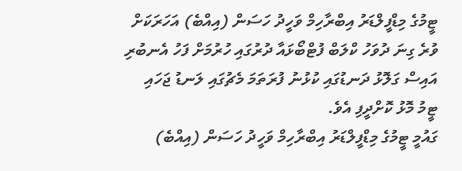ޓީމުގެ މިޑްފީލްޑަރު އިބްރާހިމް ވަހީދު ހަސަން (އިއްބެ) އަހަރަކަށް ވުރެ ގިނަ ދުވަހު ކްލަބް ފުޓްބޯޅައާ ދުރުގައި ހުރުމަށް ފަހު އެނބުރި އައިސް ގަލޮޅު ދަނޑުގައި ކުޅުނު ފުރަތަމަ މެޗުގައި ލަނޑު ޖަހައި ޓީމު މޮޅު ކޮށްދީފި އެވެ.
ގައުމީ ޓީމުގެ މިޑްފީލްޑަރު އިބްރާހިމް ވަހީދު ހަސަން (އިއްބެ)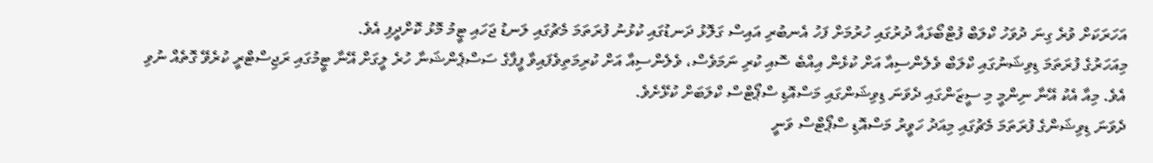އަހަރަކަށް ވުރެ ގިނަ ދުވަހު ކްލަބް ފުޓްބޯޅައާ ދުރުގައި ހުރުމަށް ފަހު އެނބުރި އައިސް ގަލޮޅު ދަނޑުގައި ކުޅުނު ފުރަތަމަ މެޗުގައި ލަނޑު ޖަހައި ޓީމު މޮޅު ކޮށްދީފި އެވެ.
މިއަހަރުގެ ފުރަތަމަ ޑިވިޝަނުގައި ކްލަބް ވެލެންސިއާ އަށް ކުޅެން އިއްބެ ސޮއި ކުރި ނަމަވެސް، ވެލެންސިއާ އަށް ކުރިމަތިވެފައިވާ ފީފާގެ ސަސްޕެންޝަނާ ހުރެ ލީގަށް އޭނާ ޓީމުގައި ރަޖިސްޓްރީ ކުރެވޭ ގޮތެއް ނުވި އެވެ. މިއާ އެކު އޭނާ ނިންމީ މި ސީޒަންގައި ދެވަނަ ޑިވިޝަންގައި މަސްއޮޑި ސްޕޯޓްސް ކްލަބަށް ކުޅޭށެވެ.
ދެވަނަ ޑިވިޝަންގެ ފުރަތަމަ މެޗުގައި މިއަދު ހަވީރު މަސްއޮޑި ސްޕޯޓްސް ވަނީ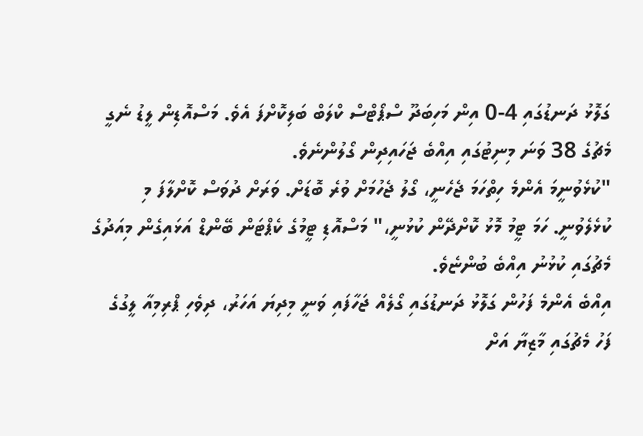ގަލޮޅު ދަނޑުގައި 4-0 އިން މަހިބަދޫ ސްޕޯޓްސް ކްލަބް ބަލިކޮށްފަ އެވެ. މަސްއޮޑިން ލީޑު ނެގީ މެޗުގެ 38 ވަނަ މިނިޓުގައި އިއްބެ ޖަހައިދިން ގޯލުންނެވެ.
"ކުޅެވުނީމަ އެންމެ ހިތްހަމަ ޖެހެނީ، ގޯލު ޖެހުމަށް ވުރެ ބޮޑަށް. ވަރަށް ދުވަސް ކޮށްލާފަ މި ކުޅެލެވުނީ. ހަމަ ޓީމު މޮޅު ކޮށްދޭން ކުޅުނީ،" މަސްއޮޑި ޓީމުގެ ކެޕްޓަން ބޭންޑް އަޅައިގެން މިއަދުގެ މެޗުގައި ކުޅުނު އިއްބެ ބުންޏެވެ.
އިއްބެ އެންމެ ފަހުން ގަލޮޅު ދަނޑުގައި ގޯލެއް ޖަހާފައި ވަނީ މިދިޔަ އަހަރު، ދިވެހި ޕްރިމިއާ ލީގުގެ ފަހު މެޗުގައި މާޒިޔާ އަށް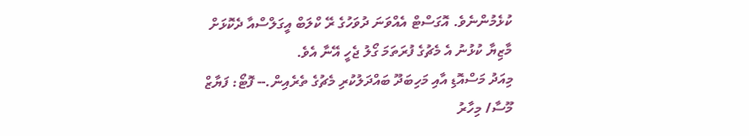ކުޅެމުންނެވެ. އޮގަސްޓް އެއްވަނަ ދުވަހުގެ ރޭ ކްލަބް އީގަލްސްއާ ދެކޮޅަށް މާޒިޔާ ކުޅުނު އެ މެޗުގެ ފުރަތަމަ ގޯލު ޖެހީ އޭނާ އެވެ.
މިއަދު މަސްއޮޑި އާއި މަހިބަދޫ ބައްދަލުކުރި މެޗުގެ ތެރެއިން.-- ފޮޓޯ: ފަޔާޒް މޫސާ/ މިހާރު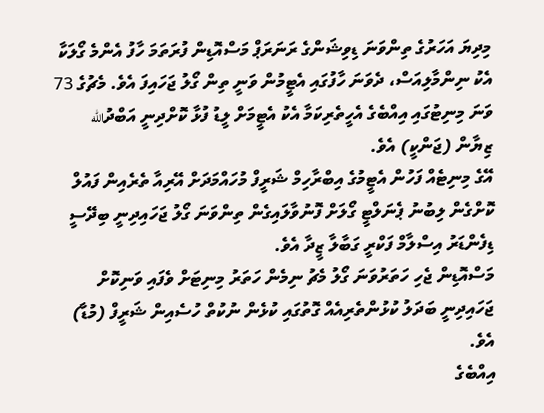މިދިޔަ އަހަރުގެ ތިންވަނަ ޑިވިޝަންގެ ރަނަރަޕް މަސްއޮޑިން ފުރަތަމަ ހާފު އެންމެ ގޯލަކާ އެކު ނިންމާލިއަސް، ދެވަނަ ހާފުގައި އެޓީމުން ވަނީ ތިން ގޯލު ޖަހައިފަ އެވެ. މެޗުގެ 73 ވަނަ މިނިޓުގައި އިއްބެގެ އެހީތެރިކަމާ އެކު އެޓީމަށް ލީޑު ފުޅާ ކޮށްދިނީ އަބްދުالله ޒިޔާން (ޖަންކީ) އެވެ.
އޭގެ މިނިޓެއް ފަހުން އެޓީމުގެ އިބްރާހިމް ޝަރީފް މުހައްމަދަށް އޭރިއާ ތެރެއިން ފައުލް ކޮށްގެން ލިބުނު ޕެނަލްޓީ ގޯލަށް ފޮނުވާލައިގެން ތިންވަނަ ގޯލު ޖަހައިދިނީ ބިދޭސީ ޑިފެންޑަރު އިސްލާމް ފަކްރީ ގަބާލާ ޒީދާ އެވެ.
މަސްއޮޑިން ޖެހި ހަތަރުވަނަ ގޯލު މެޗު ނިމެން ހަތަރު މިނިޓަށް ވެފައި ވަނިކޮށް ޖަހައިދިނީ ބަދަލު ކުޅުންތެރިއެއް ގޮތުގައި ކުޅެން ނުކުތް ހުސެއިން ޝަރީފް (މުޑާ) އެވެ.
އިއްބެގެ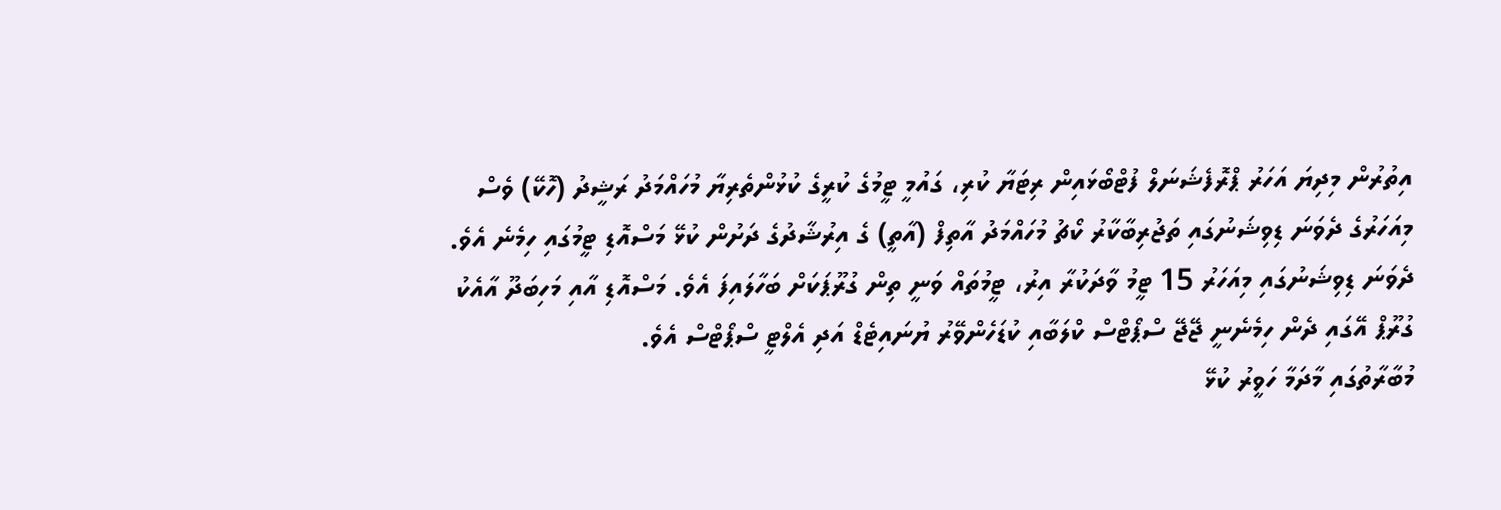އިތުރުން މިދިޔަ އަހަރު ޕްރޮފެޝަނަލް ފުޓްބޯޅައިން ރިޓަޔާ ކުރި، ގައުމީ ޓީމުގެ ކުރީގެ ކުޅުންތެރިޔާ މުހައްމަދު ރަޝީދު (ހޮކޭ) ވެސް މިއަހަރުގެ ދެވަނަ ޑިވިޝަނުގައި ތަޖުރިބާކާރު ކޯޗު މުހައްމަދު އާތިފް (އާތީ) ގެ އިރުޝާދުގެ ދަށުން ކުޅޭ މަސްއޮޑި ޓީމުގައި ހިމެނެ އެވެ.
ދެވަނަ ޑިވިޝަނުގައި މިއަހަރު 15 ޓީމު ވާދަކުރާ އިރު، ޓީމުތައް ވަނީ ތިން ގުރޫޕަކަށް ބަހާލައިފަ އެވެ. މަސްއޮޑި އާއި މަހިބަދޫ އާއެކު ގުރޫޕް އޭގައި ދެން ހިމެނެނީ ޖޭޖޭ ސްޕޯޓްސް ކްލަބާއި ކުޑަހެންވޭރު ޔުނައިޓެޑް އަދި އެލްޓީ ސްޕޯޓްސް އެވެ.
މުބާރާތުގައި މާދަމާ ހަވީރު ކުޅޭ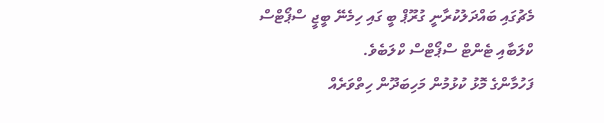މެޗުގައި ބައްދަލުކުރާނީ ގުރޫޕް ބީ ގައި ހިމެނޭ ބީޖީ ސްޕޯޓްސް ކްލަބާއި ޓެންޓް ސްޕޯޓްސް ކްލަބެވެ.
ފަހުމާންގެ މޮޅު ކުޅުމުން މަހިބަދޫން ހިތްވަރެއް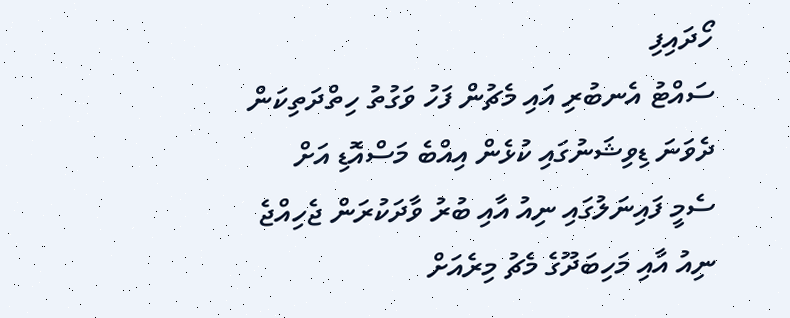ހޯދައިފި
ސައްޓު އެނބުރި އައި މެޗުން ފަހު ވަގުތު ހިތްދަތިކަން
ދެވަނަ ޑިވިޝަނުގައި ކުޅެން އިއްބެ މަސްއޮޑި އަށް
ސެމީ ފައިނަލުގައި ނިއު އާއި ބުރު ވާދަކުރަން ޖެހިއްޖެ
ނިއު އާއި މަހިބަދޫގެ މެޗު މިރެއަށް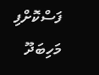ފަސްކޮށްފި
މަހިބަދޫ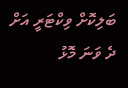ބަލިކޮށް ވިކްޓަރީ އަށް ދެ ވަނަ މޮޅު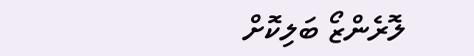ލޮރެންޒޯ ބަލިކޮށް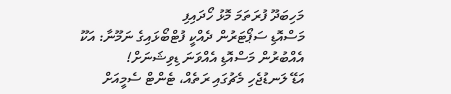މަހިބަދޫ ފުރަތަމަ މޮޅު ހޯދައިފި
މަސްއޮޑި ސަޕޯޓަރުން ދެއްކީ ފުޓްބޯޅައިގެ ނަމޫނާ: އަކޫ
އެއްބުރުން މަސްއޮޑި އެއްވަނަ ޑިވިޝަނަށް!
އަޑޭ ލަނޑުޖެހި މެޗުގައި ރަތެއް، ޓެންޓް ސެމީއަށް